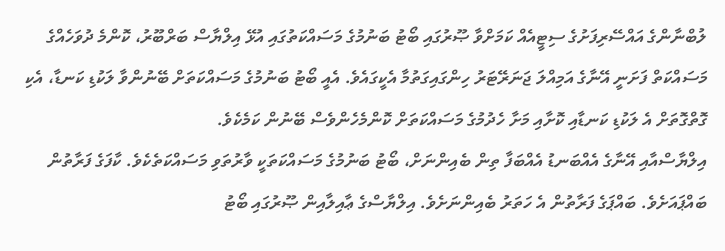ލުބްނާންގެ އައްސޭރިފަށުގެ ސިޓީއެއް ކަމަށްވާ ޞޫރުގައި ބޯޓު ބަނުމުގެ މަސައްކަތުގައި އުޅޭ އިލްޔާސް ބަރްބޫރު، ކޮންމެ ދުވަހެއްގެ މަސައްކަތް ފަށަނީ އޭނާގެ އަމިއްލަ ޖަނަރޭޓަރު ހިންގައިގަތުމާ އެކީގައެވެ. އެއީ ބޯޓު ބަނުމުގެ މަސައްކަތަށް ބޭނުންވާ ލަކުޑި ކަނޑާ، އެކި ގޮތްގޮތަށް އެ ލަކުޑި ކަނޑާއި ކޮށާއި މަށާ ހެދުމުގެ މަސައްކަތަށް ކޮންމެހެންވެސް ބޭނުން ކަމެކެވެ.
އިލްޔާސްއާއި އޭނާގެ އެއްބަނޑު އެއްބަފާ ތިން ބެއިންނަށް، ބޯޓު ބަނުމުގެ މަސައްކަތަކީ ވާރުތަވި މަސައްކަތެކެވެ. ކާފަގެ ފަރާތުން ބައްޕައަށެވެ. ބައްޕަގެ ފަރާތުން އެ ހަތަރު ބެއިންނަށެވެ. އިލްޔާސްގެ ޢާއިލާއިން ޞޫރުގައި ބޯޓު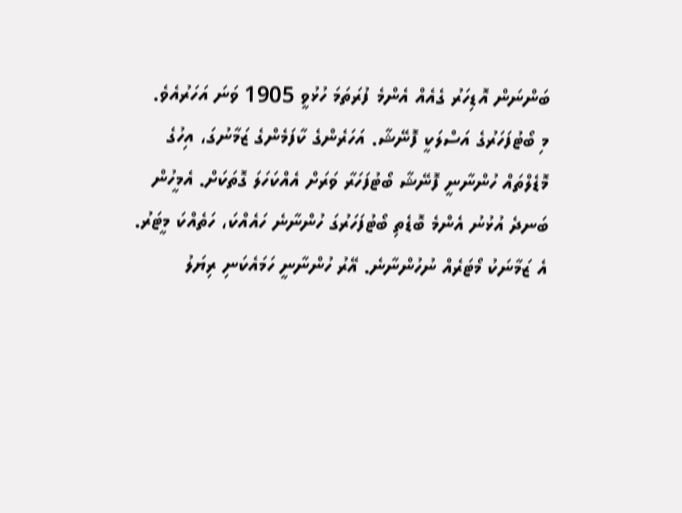ބަންނަން އޮޑިހަރު ގެއެއް އެންމެ ފުރަތަމަ ހުޅުވީ 1905 ވަނަ އަހަރުއެވެ.
މި ބޯޓުފަހަރުގެ އަސްލަކީ ފޮނޭޝާ. އަހަރެންގެ ކާފަމެންގެ ޒަމާނުގަ، އިހުގެ މޮޑެލްތައް ހުންނާނީ ފޮނޭޝާ ބޯޓުފަހަރާ ވަރަށް އެއްކަހަލަ ގޮތަކަށް. އެމީހުން ބަނދެ އުޅުނު އެންމެ ބޮޑެތި ބޯޓުފަހަރުގަ ހުންނާނެ ހައެއްކަ، ހަތެއްކަ މީޓަރު. އެ ޒަމާނަކު މޯޓަރެއް ނުހުންނާނެ. އޭރު ހުންނާނީ ހަމައެކަނި ރިޔަލު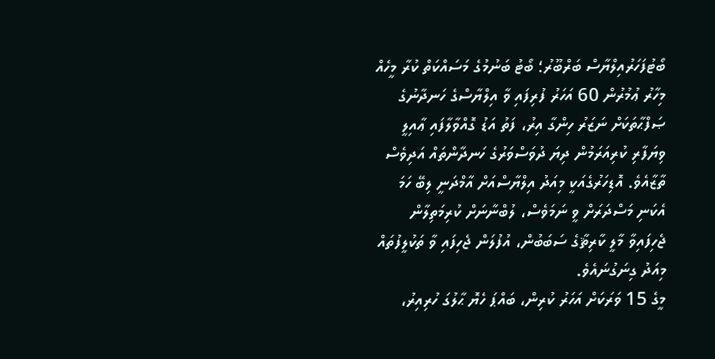ބޯޓުފަހަރުއިލްޔާސް ބަރްބޫރު؛ ބޯޓު ބަނުމުގެ މަސައްކަތް ކުރާ މީހެއް
މިހާރު ޢުމުރުން 60 އަހަރު ފުރިފައި ވާ އިލްޔާސްގެ ހަނދާނުގެ ޞަފްޙާތަކަށް ނަޒަރު ހިންގާ އިރު، ފަތު އަޑު ގޮއްވާލާފައި ޢާއިލީ ވިޔަފާރި ކުރިއަރަމުން ދިޔަ ދުވަސްވަރުގެ ހަނދާންތައް އަދިވެސް ތާޒާއެވެ. އޮޑިހަރުގެއަކީ މިއަދު އިލްޔާސްއަށް އާމްދަނީ ލިބޭ ހަމަ އެކަނި މަސްދަރަށް ވީ ނަމަވެސް، ލުބްނާނަށް ކުރިމަތިލާން ޖެހިފައިވާ މާލީ ކާރިޘާގެ ސަބަބުން، އުފުލަން ޖެހިފައި ވާ ތަކުލީފުތައް މިއަދު ގިނަގުނައެވެ.
މީގެ 15 ވަރަކަށް އަހަރު ކުރިން، ބައްޕަ ހެޔޮ ޙާލުގަ ހުރިއިރު،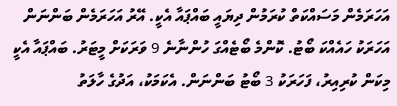އަހަރަމެން މަސައްކަތް ކުރަމުން ދިޔައީ ބައްޕައާ އެކީ. އޭރު އަހަރަމެން ބަންނަން އަހަރަކު ހައެއްކަ ބޯޓު. ކޮންމެ ބޯޓެއްގަ ހުންނާނެ 9 ވަރަކަށް މީޓަރު. ބައްޕައާ އެކީ މިކަން ކުރިއިރު، ފަހަރަކު 3 ބޯޓު ބަންނަން. އެކަމަކު، އަދުގެ ހާލަތު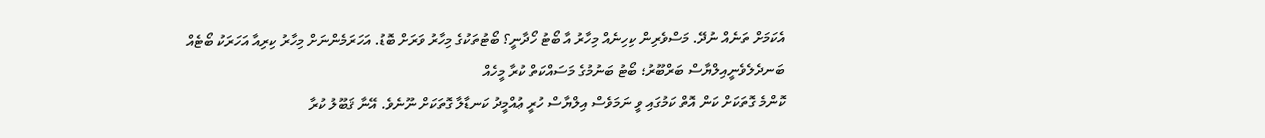އެކަމަށް ތަނެއް ނުދޭ. މަސްވެރިން ކިހިނެއް މިހާރު އާ ބޯޓު ހޯދާނީ؟ ބޯޓުތަކުގެ މިހާރު ވަރަށް ބޮޑު. އަހަރަމެންނަށް މިހާރު ކިރިއާ އަހަރަކު ބޯޓެއް ބަނދެލެވެނީއިލްޔާސް ބަރްބޫރު؛ ބޯޓު ބަނުމުގެ މަސައްކަތް ކުރާ މީހެއް
ކޮންމެ ގޮތަކަށް ކަން އޮތް ކަމުގައި ވީ ނަމަވެސް އިލްޔާސް ހުރީ ޢުއްމީދު ކަނޑާލާ ގޮތަކަށް ނޫނެވެ. އޭނާ ޤަބޫލު ކުރާ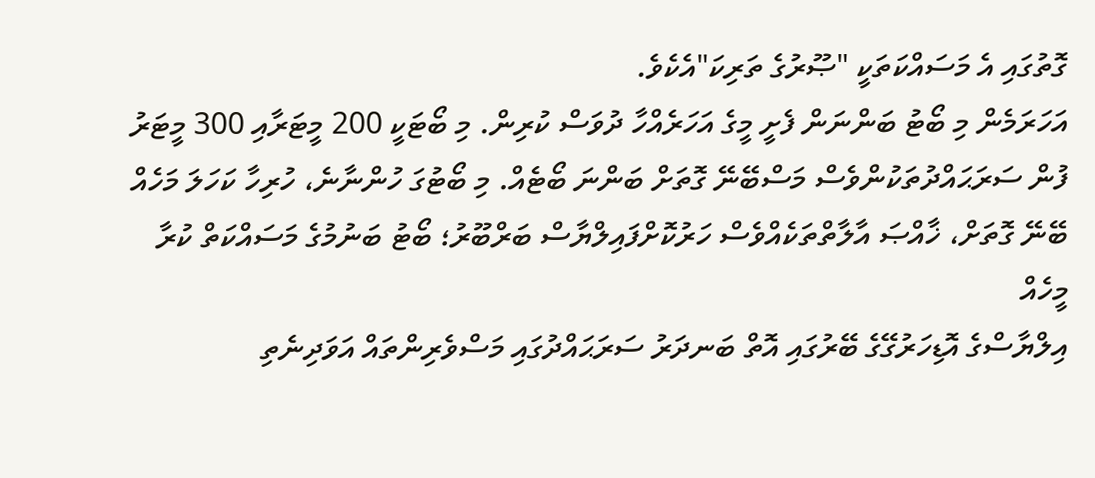ގޮތުގައި އެ މަސައްކަތަކީ "ޞޫރުގެ ތަރިކަ"އެކެވެ.
އަހަރަމެން މި ބޯޓު ބަންނަން ފެށީ މީގެ އަހަރެއްހާ ދުވަސް ކުރިން. މި ބޯޓަކީ 200 މީޓަރާއި 300 މީޓަރު ފުން ސަރަޙައްދުތަކުންވެސް މަސްބޭނޭ ގޮތަށް ބަންނަ ބޯޓެއް. މި ބޯޓުގަ ހުންނާނެ، ހުރިހާ ކަހަލަ މަހެއް ބޭނޭ ގޮތަށް، ޚާއްޞަ އާލާތްތަކެއްވެސް ހަރުކޮށްފައިލްޔާސް ބަރްބޫރު؛ ބޯޓު ބަނުމުގެ މަސައްކަތް ކުރާ މީހެއް
އިލްޔާސްގެ އޮޑިހަރުގޭގެ ބޭރުގައި އޮތް ބަނދަރު ސަރަޙައްދުގައި މަސްވެރިންތައް އަވަދިނެތި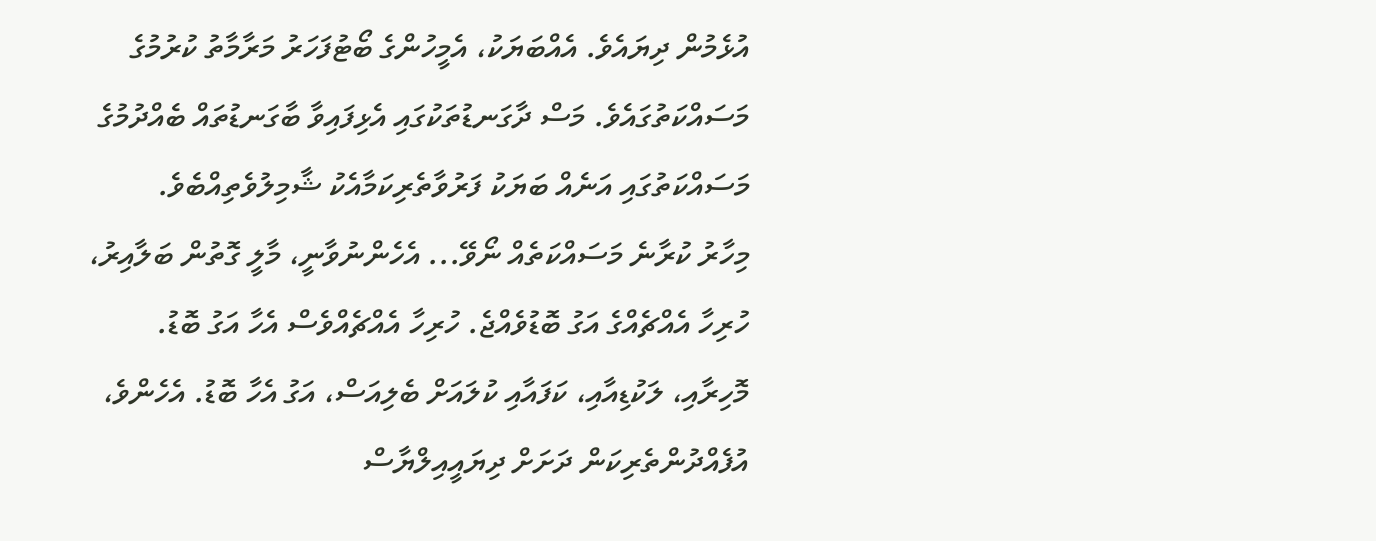އުޅެމުން ދިޔައެވެ. އެއްބަޔަކު، އެމީހުންގެ ބޯޓުފަހަރު މަރާމާތު ކުރުމުގެ މަސައްކަތުގައެވެ. މަސް ދާގަނޑުތަކުގައި އެޅިފައިވާ ބާގަނޑުތައް ބެއްދުމުގެ މަސައްކަތުގައި އަނެއް ބަޔަކު ފަރުވާތެރިކަމާއެކު ޝާމިލުވެތިއްބެވެ.
މިހާރު ކުރާނެ މަސައްކަތެއް ނޯވޭ... އެހެންނުވާނީ، މާލީ ގޮތުން ބަލާއިރު، ހުރިހާ އެއްޗެއްގެ އަގު ބޮޑުވެއްޖެ. ހުރިހާ އެއްޗެއްވެސް އެހާ އަގު ބޮޑު. މޮހިރާއި، ލަކުޑިއާއި، ކަފައާއި ކުލައަށް ބެލިއަސް، އަގު އެހާ ބޮޑު. އެހެންވެ، އުފެއްދުންތެރިކަން ދަށަށް ދިޔައީއިލްޔާސް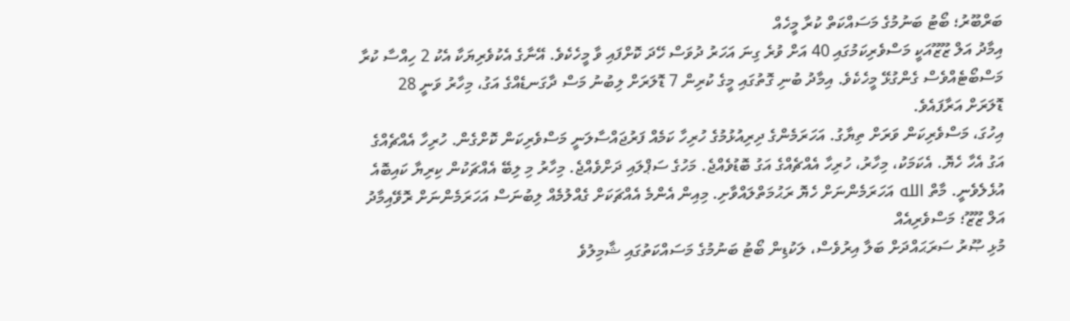ބަރްބޫރު؛ ބޯޓު ބަނުމުގެ މަސައްކަތް ކުރާ މީހެއް
އިމާދު އަލް ޒޫޒޫއަކީ މަސްވެރިކަމުގައި 40 އަށް ވުރެ ގިނަ އަހަރު ދުވަސް ހޭދަ ކޮށްފައި ވާ މީހެކެވެ. އޭނާގެ އެކުވެރިޔަކާ އެކު 2 ހިއްސާ ކުރާ މަސްބޯޓެއްވެސް ގެންގުޅޭ މީހެކެވެ. އިމާދު ބުނި ގޮތުގައި މީގެ ކުރިން 7 ޑޮލަރަށް ލިބުނު މަސް ދާގަނޑެއްގެ އަގު، މިހާރު ވަނީ 28 ޑޮލަރަށް އަރާފައެވެ.
އިހުގަ، މަސްވެރިކަން ވަރަށް ތިޔާގު. އަހަރަމެންގެ ދިރިއުޅުމުގެ ހުރިހާ ކަމެއް ފަރުޖައްސާލަނީ މަސްވެރިކަން ކޮށްގެން. ހުރިހާ އެއްޗެއްގެ އަގު އެހާ ހެޔޮ. އެކަމަކު، މިހާރު، ހުރިހާ އެއްޗެއްގެ އަގު ބޮޑުވެއްޖެ. މަހުގެ ސަޕްލައި ދަށްވެއްޖެ. މިހާރު މި ލިބޭ އެއްޗަކުން ކިރިޔާ ކައިބޮއެ އުޅެލެވެނީ. މާތް الله އަހަރަމެންނަށް ހެޔޮ ރަޙުމަތްލައްވާށި. މިއިން އެންމެ އެއްޗަކަށް ގެއްލުމެއް ލިބުނަސް އަހަރަމެންނަށް ރޮވޭއިމާދު އަލް ޒޫޒޫ؛ މަސްވެރިއެއް
މުޅި ޞޫރު ސަރަޙައްދަށް ބަލާ އިރުވެސް، ލަކުޑިން ބޯޓު ބަނުމުގެ މަސައްކަތުގައި ޝާމިލުވެ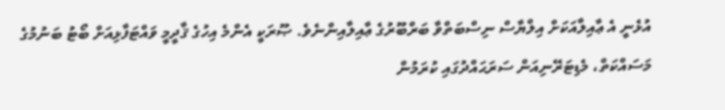އުޅެނީ އެ ޢާއިލާއަކަށް އިލްޔާސް ނިސްބަތްވާ ބަރްބޫރުގެ ޢާއިލާއިންނެވެ. ޞޫރަކީ އެންމެ އިހުގެ ޤާދީމީ ވައްޓަފާޅިއަށް ބޯޓު ބަނުމުގެ މަސައްކަތް، މެޑިޓަރޭނިއަން ސަރަޙައްދުގައި ކުރަމުން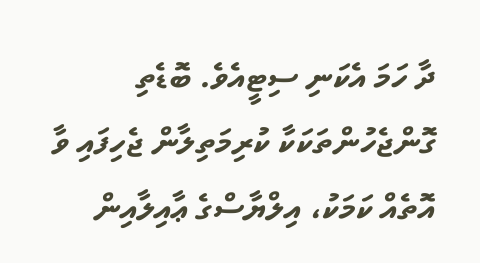ދާ ހަމަ އެކަނި ސިޓީއެވެ. ބޮޑެތި ގޮންޖެހުންތަކަކާ ކުރިމަތިލާން ޖެހިފައި ވާ އޮތެއް ކަމަކު، އިލްޔާސްގެ ޢާއިލާއިން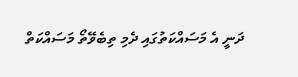ދަނީ އެ މަސައްކަތުގައި ދެމި ތިބެވޭތޯ މަސައްކަތް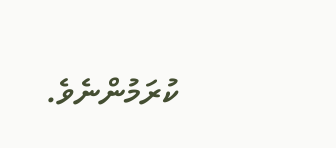ކުރަމުންނެވެ.